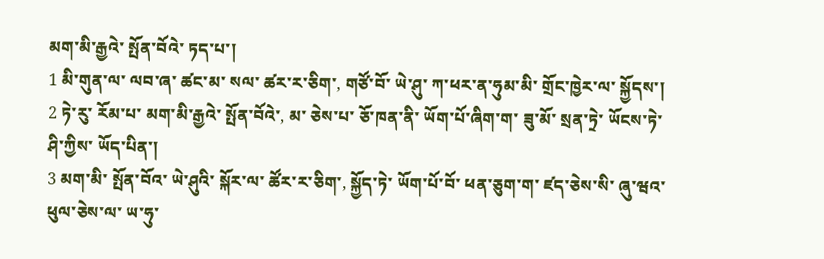མག་མི་རྒྱའེ་ སྤོན་བོའེ་ ཏད་པ་།
1 མི་གུན་ལ་ ལབ་ཞ་ ཚང་མ་ སལ་ ཚར་ར་ཅིག་, གཙོ་བོ་ ཡེ་ཤུ་ ཀ་ཕར་ན་ཧུམ་མི་ གྲོང་ཁྱེར་ལ་ སྐྱོདས་།
2 ཏེ་རུ་ རོམ་པ་ མག་མི་རྒྱའེ་ སྤོན་བོའེ་, མ་ ཅེས་པ་ ཅོ་ཁན་ནི་ ཡོག་པོ་ཞིག་ག་ ཟུ་མོ་ སྲན་ཏྲེ་ ཡོངས་ཏེ་ ཤི་ཀྱིས་ ཡོད་པིན་།
3 མག་མི་ སྤོན་བོའ་ ཡེ་ཤུའི་ སྐོར་ལ་ ཚོར་ར་ཅིག་, སྐྱོད་ཏེ་ ཡོག་པོ་བོ་ ཕན་ཅུག་ག་ ཛད་ཅེས་སི་ ཞུ་ཝའ་ ཕུལ་ཅེས་ལ་ ཡ་ཧུ་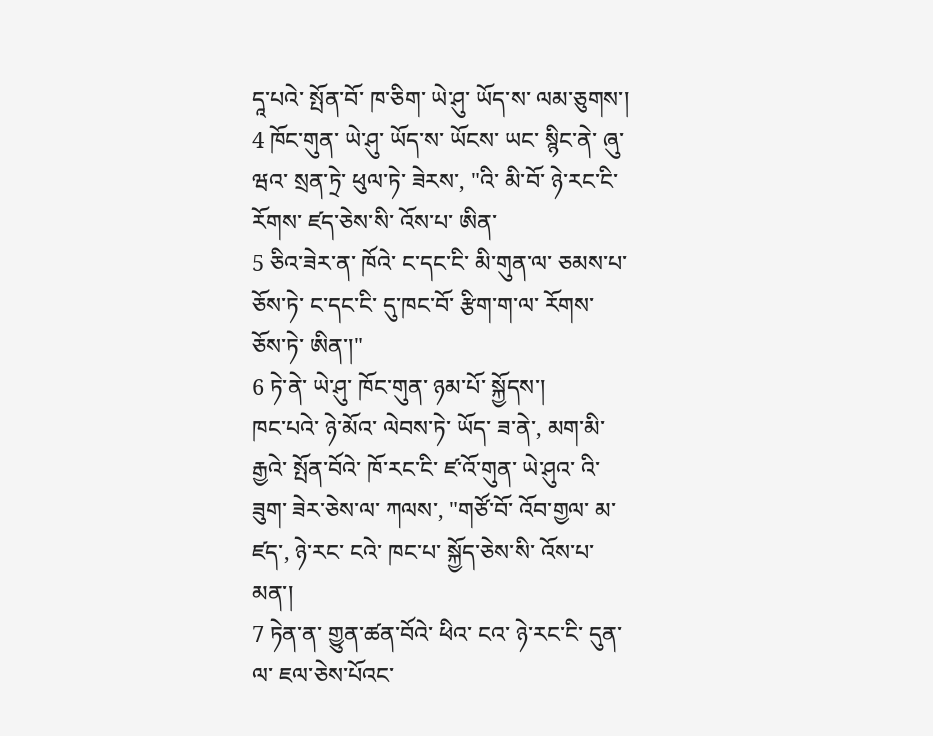དཱ་པའེ་ སྤོན་བོ་ ཁ་ཅིག་ ཡེ་ཤུ་ ཡོད་ས་ ལམ་ཅུགས་།
4 ཁོང་གུན་ ཡེ་ཤུ་ ཡོད་ས་ ཡོངས་ ཡང་ སྙིང་ནེ་ ཞུ་ཝའ་ སྲན་ཏྲེ་ ཕུལ་ཏེ་ ཟེརས་, "འི་ མི་བོ་ ཉེ་རང་ངི་ རོགས་ ཛད་ཅེས་སི་ འོས་པ་ ཨིན་
5 ཅིའ་ཟེར་ན་ ཁོའེ་ ང་དང་ངི་ མི་གུན་ལ་ ཅམས་པ་ ཅོས་ཏེ་ ང་དང་ངི་ དུ་ཁང་བོ་ རྩིག་ག་ལ་ རོགས་ ཅོས་ཏེ་ ཨིན་།"
6 ཏེ་ནེ་ ཡེ་ཤུ་ ཁོང་གུན་ ཉམ་པོ་ སྐྱོདས་།
ཁང་པའེ་ ཉེ་མོའ་ ལེབས་ཏེ་ ཡོད་ ཟ་ནེ་, མག་མི་རྒྱའེ་ སྤོན་བོའེ་ ཁོ་རང་ངི་ ཛ་འོ་གུན་ ཡེ་ཤུའ་ འི་ཟུག་ ཟེར་ཅེས་ལ་ ཀལས་, "གཙོ་བོ་ འོབ་གྱལ་ མ་ཛད་, ཉེ་རང་ ངའེ་ ཁང་པ་ སྐྱོད་ཅེས་སི་ འོས་པ་ མན་།
7 ཏེན་ན་ གྱུན་ཚན་བོའེ་ ཕིའ་ ངའ་ ཉེ་རང་ངི་ དུན་ལ་ ཇལ་ཅེས་པོའང་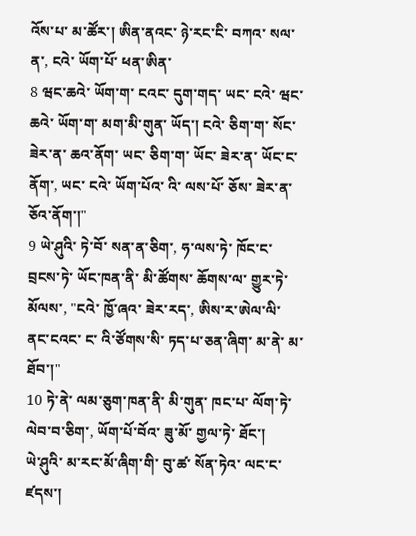འོས་པ་ མ་ཚོར་། ཨིན་ནའང་ ཉེ་རང་ངི་ བཀའ་ སལ་ན་, ངའེ་ ཡོག་པོ་ ཕན་ཨིན་
8 ཝང་ཆའེ་ ཡོག་ག་ ངའང་ དུག་གད་ ཡང་ ངའེ་ ཝང་ཆའེ་ ཡོག་ག་ མག་མི་གུན་ ཡོད་། ངའེ་ ཅིག་ག་ སོང་ ཟེར་ན་ ཆའ་ནོག་ ཡང་ ཅིག་ག་ ཡོང་ ཟེར་ན་ ཡོང་ང་ནོག་, ཡང་ ངའེ་ ཡོག་པོའ་ འི་ ལས་པོ་ ཅོས་ ཟེར་ན་ ཅོའ་ནོག་།"
9 ཡེ་ཤུའི་ ཏེ་བོ་ སན་ན་ཅིག་, ཧ་ལས་ཏེ་ ཁོང་ང་ བྲངས་ཏེ་ ཡོང་ཁན་ནི་ མི་ཚོགས་ ཆོགས་ལ་ གྱུར་ཏེ་ མོལས་, "ངའེ་ ཁྱོ་ཞའ་ ཟེར་རད་, ཨིས་ར་ཨེལ་ལི་ ནང་ངའང་ ང་ འི་ཙོགས་སི་ ཏད་པ་ཅན་ཞིག་ མ་ནེ་ མ་ཐོབ་།"
10 ཏེ་ནེ་ ལམ་ཅུག་ཁན་ནི་ མི་གུན་ ཁང་པ་ ལོག་ཏེ་ ལེབ་བ་ཅིག་, ཡོག་པོ་བོའ་ ཟུ་མོ་ གྱལ་ཏེ་ ཐོང་།
ཡེ་ཤུའི་ མ་རང་མོ་ཞིག་གི་ བུ་ཚ་ སོན་ཏེའ་ ལང་ང་ ཛདས་།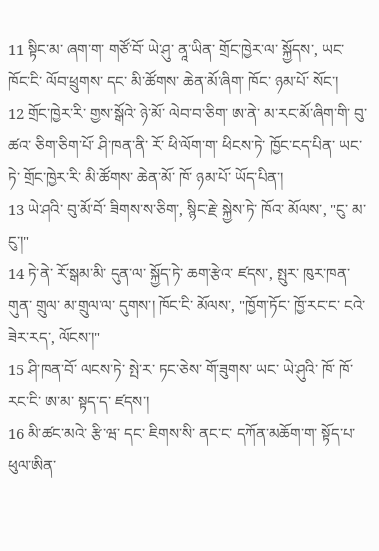11 སྟིང་མ་ ཞག་ག་ གཙོ་བོ་ ཡེ་ཤུ་ ནཱ་ཡིན་ གྲོང་ཁྱེར་ལ་ སྐྱོདས་, ཡང་ ཁོང་ངི་ ལོབ་ཕྲུགས་ དང་ མི་ཚོགས་ ཆེན་མོ་ཞིག་ ཁོང་ ཉམ་པོ་ སོང་།
12 གྲོང་ཁྱེར་རི་ གྱས་སྒོའེ་ ཉེ་མོ་ ལེབ་བ་ཅིག་ ཨ་ནེ་ མ་རང་མོ་ཞིག་གི་ བུ་ཚའ་ ཅིག་ཅིག་པོ་ ཤི་ཁན་ནི་ རོ་ ཕི་ལོག་ག་ ཕིངས་ཏེ་ ཁྱོང་ངད་པིན་ ཡང་ ཏེ་ གྲོང་ཁྱེར་རི་ མི་ཚོགས་ ཆེན་མོ་ ཁོ་ ཉམ་པོ་ ཡོད་པིན་།
13 ཡེ་ཤའི་ བུ་མོ་བོ་ ཟིགས་ས་ཅིག་, སྙིང་རྗེ་ སྐྱེས་ཏེ་ ཁོའ་ མོལས་, "ངུ་ མ་ངུ་།"
14 ཏེ་ནེ་ རོ་སྒམ་མི་ དུན་ལ་ སྐྱོད་ཏེ་ ཆག་རྩེའ་ ཛདས་, སྤུར་ ཁུར་ཁན་གུན་ གྲུལ་ མ་གྲུལ་ལ་ དུགས་། ཁོང་ངི་ མོལས་, "ཁྱོག་ཏོང་ ཁྱོ་རང་ང་ ངའེ་ ཟེར་རད་, ལོངས་།"
15 ཤི་ཁན་བོ་ ལངས་ཏེ་ སྤེ་ར་ ཏང་ཅེས་ གོ་ཟུགས་ ཡང་ ཡེ་ཤུའི་ ཁོ་ ཁོ་རང་ངི་ ཨ་མ་ སྟད་ད་ ཛདས་།
16 མི་ཚང་མའེ་ རྩི་ཝ་ དང་ ཇིགས་སི་ ནང་ང་ དཀོན་མཆོག་ག་ སྟོད་པ་ ཕུལ་ཨིན་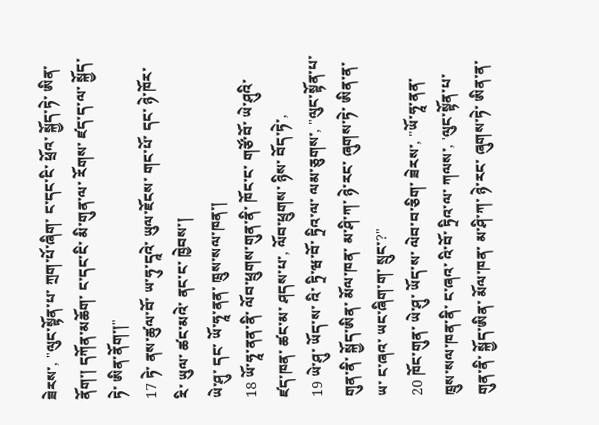ཟེརས་, "ལུང་སྟོན་པ་ ཀྲག་པོ་ཞིག་ ང་དང་ངི་ ཕྲོའ་ སྐྱོད་ཏེ་ ཨིན་ནོག་། དཀོན་མཆོག་ ང་དང་ངི་ མི་གུན་ལ་ རོགས་ ཛད་ད་ལ་ སྐྱོད་ཏེ་ ཨིན་ནོག་།"
17 ཏེ་ ནས་ཚུལ་བོ་ ཡ་ཧུ་དཱའེ་ ཡུལ་ཇོངས་ གང་པོ་ དང་ ཉེ་ཁོར་རི་ ཡུལ་ ཚང་མའེ་ ནང་ང་ ཁྱེབས་།
ཡེ་ཤུ་ དང་ ཡོ་ཧཱ་ནན་ ཁྲུས་སལ་ཁན་།
18 ཡོ་ཧཱ་ནན་ནི་ ལོབ་ཕྲུགས་གུན་ནི་ ཁོང་ང་ གཙོ་བོ་ ཡེ་ཤུའི་ ཛད་ཁན་ ཚང་མ་ ཤདས་པ་, ལོབ་ཕྲུགས་ ཉིས་ བོད་ཏེ་,
19 ཡེ་ཤུ་ ཡོད་ས་ འི་ ཏྲི་ཝ་བོ་ ཏྲིའ་ལ་ ལམ་ཅུགས་, "ལུང་སྟོན་པ་གུན་ནི་ སྐྱོད་ཨིན་ མོལ་ཁན་ མ་ཤི་ཀ་ ཉེ་རང་ ཞུགས་ཏེ་ ཨིན་ན་ ཡ་ ང་ཞའ་ ཡང་ཞིག་ག་ སྲུང་?"
20 ཁོང་གུན་ ཡེ་ཤུ་ ཡོད་ས་ ལེབ་བ་ཅིག་ ཟེརས་, "ཡོ་ཧཱ་ནན་ ཁྲུས་སལ་ཁན་ནི་ ང་ཞའ་ འི་བོ་ ཏྲིའ་ལ་ ཀལས་, 'ལུང་སྟོན་པ་གུན་ནི་ སྐྱོད་ཨིན་ མོལ་ཁན་ མ་ཤི་ཀ་ ཉེ་རང་ ཞུགས་ཏེ་ ཨིན་ན་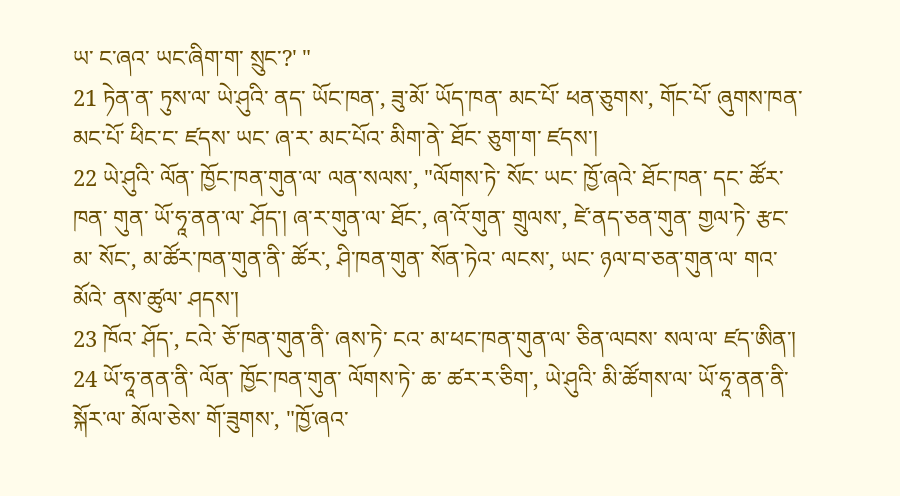ཡ་ ང་ཞའ་ ཡང་ཞིག་ག་ སྲུང་?' "
21 ཏེན་ན་ ཏུས་ལ་ ཡེ་ཤུའི་ ནད་ ཡོང་ཁན་, ཟུ་མོ་ ཡོད་ཁན་ མང་པོ་ ཕན་ཅུགས་, གོང་པོ་ ཞུགས་ཁན་ མང་པོ་ ཕིང་ང་ ཛདས་ ཡང་ ཞ་ར་ མང་པོའ་ མིག་ནེ་ ཐོང་ ཅུག་ག་ ཛདས་།
22 ཡེ་ཤུའི་ ལོན་ ཁྱོང་ཁན་གུན་ལ་ ལན་སལས་, "ལོགས་ཏེ་ སོང་ ཡང་ ཁྱོ་ཞའེ་ ཐོང་ཁན་ དང་ ཚོར་ཁན་ གུན་ ཡོ་ཧཱ་ནན་ལ་ ཤོད་། ཞ་ར་གུན་ལ་ ཐོང་, ཞ་འོ་གུན་ གྲུལས་, ཛེ་ནད་ཅན་གུན་ གྱལ་ཏེ་ རྩང་མ་ སོང་, མ་ཚོར་ཁན་གུན་ནི་ ཚོར་, ཤི་ཁན་གུན་ སོན་ཏེའ་ ལངས་, ཡང་ ཉལ་བ་ཅན་གུན་ལ་ གའ་མོའེ་ ནས་ཚུལ་ ཤདས་།
23 ཁོའ་ ཤོད་, ངའེ་ ཅོ་ཁན་གུན་ནི་ ཞས་ཏེ་ ངའ་ མ་ཕང་ཁན་གུན་ལ་ ཅིན་ལབས་ སལ་ལ་ ཛད་ཨིན་།
24 ཡོ་ཧཱ་ནན་ནི་ ལོན་ ཁྱོང་ཁན་གུན་ ལོགས་ཏེ་ ཆ་ ཚར་ར་ཅིག་, ཡེ་ཤུའི་ མི་ཚོགས་ལ་ ཡོ་ཧཱ་ནན་ནི་ སྐོར་ལ་ མོལ་ཅེས་ གོ་ཟུགས་, "ཁྱོ་ཞའ་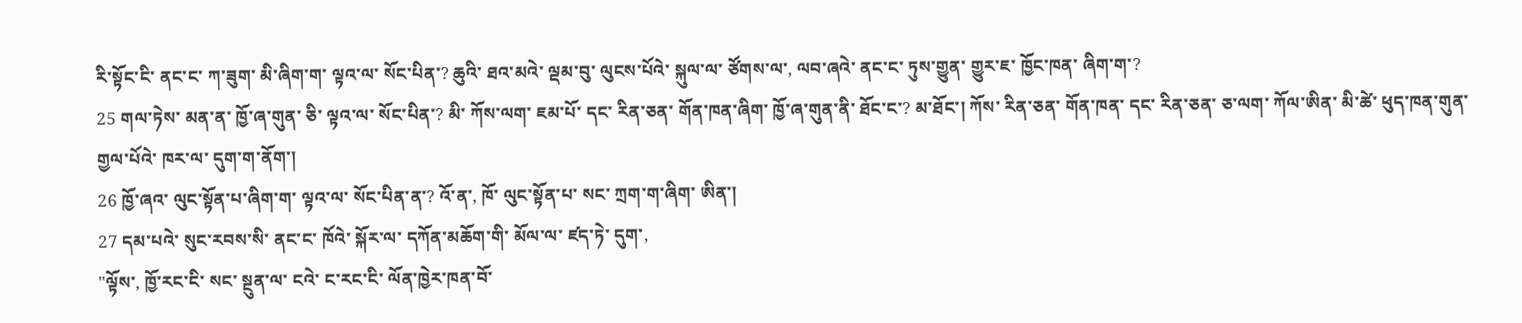རི་སྟོང་ངི་ ནང་ང་ ཀ་ཟུག་ མི་ཞིག་ག་ ལྟའ་ལ་ སོང་པིན་? ཆུའི་ ཐའ་མའེ་ ལྡམ་བུ་ ལུངས་པོའེ་ སྐུལ་ལ་ ཙོགས་ལ་, ལབ་ཞའེ་ ནང་ང་ ཏུས་གྱུན་ གྱུར་ཇ་ ཁྱོང་ཁན་ ཞིག་ག་?
25 གལ་ཏེས་ མན་ན་ ཁྱོ་ཞ་གུན་ ཅི་ ལྟའ་ལ་ སོང་པིན་? མི་ ཀོས་ལག་ ཇམ་པོ་ དང་ རིན་ཅན་ གོན་ཁན་ཞིག་ ཁྱོ་ཞ་གུན་ནི་ ཐོང་ང་? མ་ཐོང་། ཀོས་ རིན་ཅན་ གོན་ཁན་ དང་ རིན་ཅན་ ཅ་ལག་ ཀོལ་ཨིན་ མི་ཚེ་ ཕུད་ཁན་གུན་ གྱལ་པོའེ་ ཁར་ལ་ དུག་ག་ནོག་།
26 ཁྱོ་ཞའ་ ལུང་སྟོན་པ་ཞིག་ག་ ལྟའ་ལ་ སོང་པིན་ན་? འོ་ན་, ཁོ་ ལུང་སྟོན་པ་ སང་ ཀྲག་ག་ཞིག་ ཨིན་།
27 དམ་པའེ་ སུང་རབས་སི་ ནང་ང་ ཁོའེ་ སྐོར་ལ་ དཀོན་མཆོག་གི་ མོལ་ལ་ ཛད་ཏེ་ དུག་,
"ལྟོས་, ཁྱོ་རང་ངི་ སང་ སྔུན་ལ་ ངའེ་ ང་རང་ངི་ ལོན་ཁྱེར་ཁན་བོ་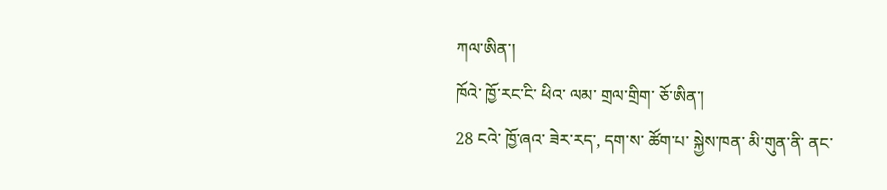ཀལ་ཨིན་།
ཁོའེ་ ཁྱོ་རང་ངི་ ཕིའ་ ལམ་ གྲལ་གྲིག་ ཅོ་ཨིན་།
28 ངའེ་ ཁྱོ་ཞའ་ ཟེར་རད་, དག་ས་ ཚོག་པ་ སྐྱེས་ཁན་ མི་གུན་ནི་ ནང་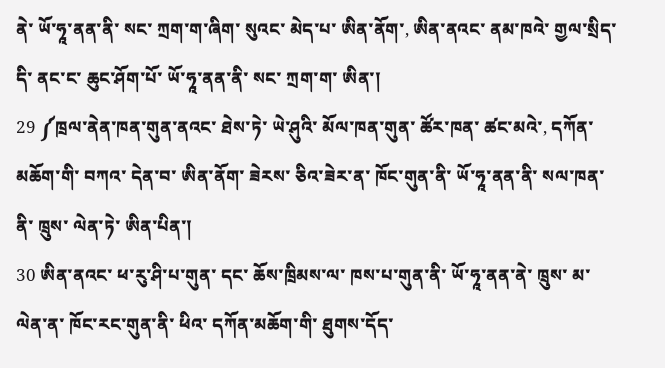ནེ་ ཡོ་ཧཱ་ནན་ནི་ སང་ ཀྲག་ག་ཞིག་ སུའང་ མེད་པ་ ཨིན་ནོག་, ཨིན་ནའང་ ནམ་ཁའེ་ གྱལ་སྲིད་དི་ ནང་ང་ ཆུང་ཤོག་པོ་ ཡོ་ཧཱ་ནན་ནི་ སང་ ཀྲག་ག་ ཨིན་།
29 ༼ཁྲལ་ནེན་ཁན་གུན་ནའང་ ཐེས་ཏེ་ ཡེ་ཤུའི་ མོལ་ཁན་གུན་ ཚོར་ཁན་ ཚང་མའེ་, དཀོན་མཆོག་གི་ བཀའ་ དེན་བ་ ཨིན་ནོག་ ཟེརས་ ཅིའ་ཟེར་ན་ ཁོང་གུན་ནི་ ཡོ་ཧཱ་ནན་ནི་ སལ་ཁན་ནི་ ཁྲུས་ ལེན་ཏེ་ ཨིན་པིན་།
30 ཨིན་ནའང་ ཕ་རུ་ཤི་པ་གུན་ དང་ ཆོས་ཁྲིམས་ལ་ ཁས་པ་གུན་ནི་ ཡོ་ཧཱ་ནན་ནེ་ ཁྲུས་ མ་ལེན་ན་ ཁོང་རང་གུན་ནི་ ཕིའ་ དཀོན་མཆོག་གི་ ཐུགས་དོད་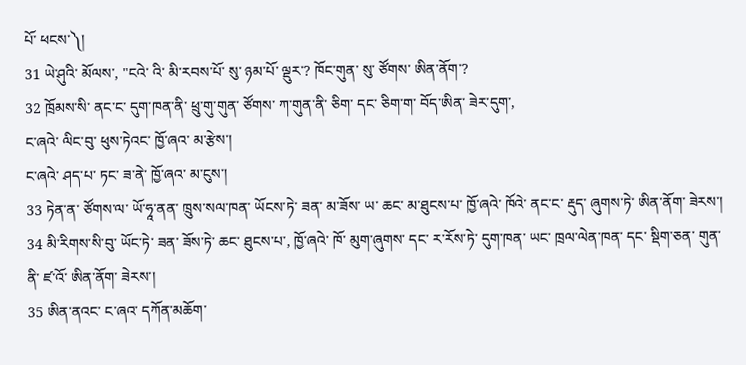པོ་ ཕངས་༽།
31 ཡེ་ཤུའི་ མོལས་, "ངའེ་ འི་ མི་རབས་པོ་ སུ་ ཉམ་པོ་ ལྡུར་? ཁོང་གུན་ སུ་ ཙོགས་ ཨིན་ནོག་?
32 ཁྲོམས་སི་ ནང་ང་ དུག་ཁན་ནི་ ཕྲུ་གུ་གུན་ ཙོགས་ ཀ་གུན་ནི་ ཅིག་ དང་ ཅིག་ག་ བོད་ཨིན་ ཟེར་དུག་,
ང་ཞའེ་ ལིང་བུ་ ཕུས་ཏེའང་ ཁྱོ་ཞའ་ མ་རྩེས་།
ང་ཞའེ་ ཤད་པ་ ཏང་ ཟ་ནེ་ ཁྱོ་ཞའ་ མ་ངུས་།
33 ཏེན་ན་ ཙོགས་ལ་ ཡོ་ཧཱ་ནན་ ཁྲུས་སལ་ཁན་ ཡོངས་ཏེ་ ཟན་ མ་ཟོས་ ཡ་ ཆང་ མ་ཐུངས་པ་ ཁྱོ་ཞའེ་ ཁོའེ་ ནང་ང་ རྡུད་ ཞུགས་ཏེ་ ཨིན་ནོག་ ཟེརས་།
34 མི་རིགས་སི་བུ་ ཡོང་ཏེ་ ཟན་ ཟོས་ཏེ་ ཆང་ ཐུངས་པ་, ཁྱོ་ཞའེ་ ཁོ་ མུག་ཞུགས་ དང་ ར་རོས་ཏེ་ དུག་ཁན་ ཡང་ ཁྲལ་ལེན་ཁན་ དང་ སྡིག་ཅན་ གུན་ནི་ ཛ་འོ་ ཨིན་ནོག་ ཟེརས་།
35 ཨིན་ནའང་ ང་ཞའ་ དཀོན་མཆོག་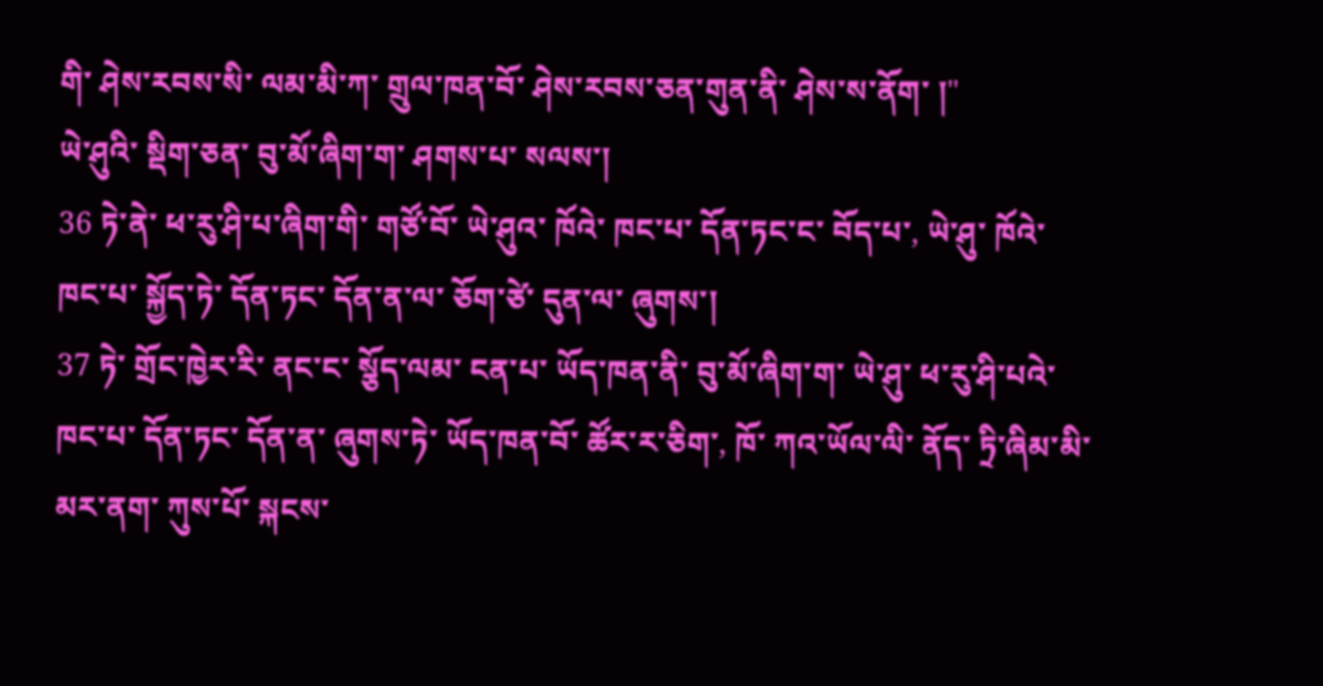གི་ ཤེས་རབས་སི་ ལམ་མི་ཀ་ གྲུལ་ཁན་བོ་ ཤེས་རབས་ཅན་གུན་ནི་ ཤེས་ས་ནོག་ །"
ཡེ་ཤུའི་ སྡིག་ཅན་ བུ་མོ་ཞིག་ག་ ཤགས་པ་ སལས་།
36 ཏེ་ནེ་ ཕ་རུ་ཤི་པ་ཞིག་གི་ གཙོ་བོ་ ཡེ་ཤུའ་ ཁོའེ་ ཁང་པ་ དོན་ཏང་ང་ བོད་པ་, ཡེ་ཤུ་ ཁོའེ་ ཁང་པ་ སྐྱོད་ཏེ་ དོན་ཏང་ དོན་ན་ལ་ ཅོག་ཙེ་ དུན་ལ་ ཞུགས་།
37 ཏེ་ གྲོང་ཁྱེར་རི་ ནང་ང་ སྕོད་ལམ་ ངན་པ་ ཡོད་ཁན་ནི་ བུ་མོ་ཞིག་ག་ ཡེ་ཤུ་ ཕ་རུ་ཤི་པའེ་ ཁང་པ་ དོན་ཏང་ དོན་ན་ ཞུགས་ཏེ་ ཡོད་ཁན་བོ་ ཚོར་ར་ཅིག་, ཁོ་ ཀའ་ཡོལ་ལི་ ནོད་ ཏྲི་ཞིམ་མི་ མར་ནག་ ཀུས་པོ་ སྐངས་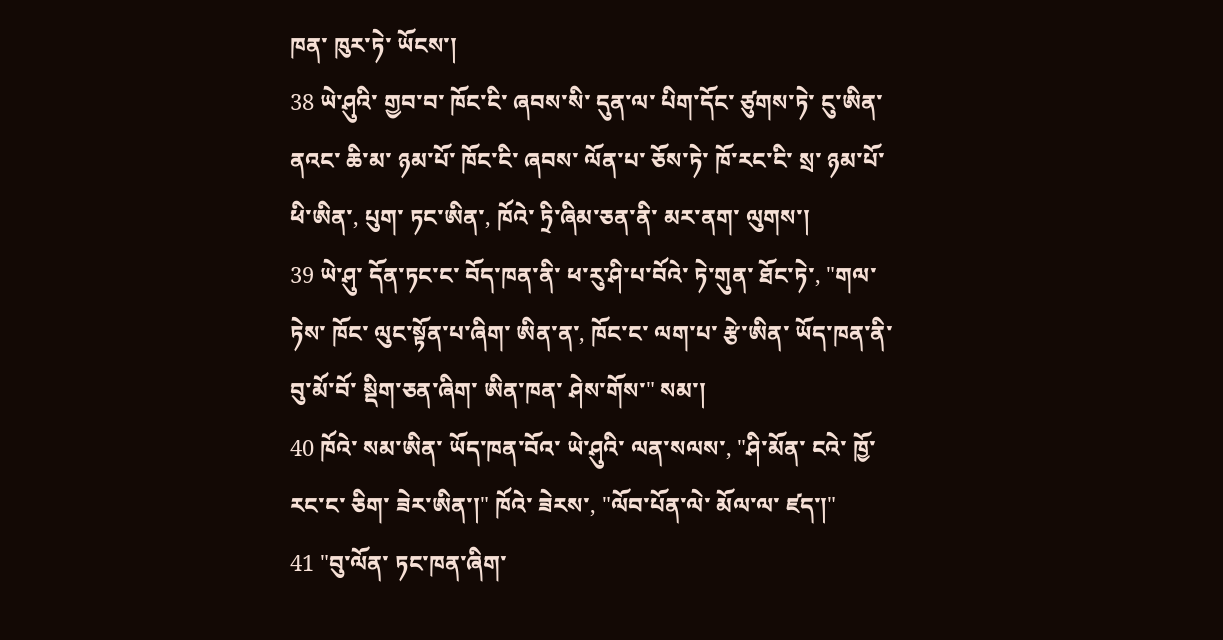ཁན་ ཁུར་ཏེ་ ཡོངས་།
38 ཡེ་ཤུའི་ གྱབ་བ་ ཁོང་ངི་ ཞབས་སི་ དུན་ལ་ པིག་དོང་ ཙུགས་ཏེ་ ངུ་ཨིན་ནའང་ ཆི་མ་ ཉམ་པོ་ ཁོང་ངི་ ཞབས་ ལོན་པ་ ཅོས་ཏེ་ ཁོ་རང་ངི་ སྲ་ ཉམ་པོ་ ཕི་ཨིན་, པུག་ ཏང་ཨིན་, ཁོའེ་ ཏྲི་ཞིམ་ཅན་ནི་ མར་ནག་ ལུགས་།
39 ཡེ་ཤུ་ དོན་ཏང་ང་ བོད་ཁན་ནི་ ཕ་རུ་ཤི་པ་བོའེ་ ཏེ་གུན་ ཐོང་ཏེ་, "གལ་ཏེས་ ཁོང་ ལུང་སྟོན་པ་ཞིག་ ཨིན་ན་, ཁོང་ང་ ལག་པ་ རྩེ་ཨིན་ ཡོད་ཁན་ནི་ བུ་མོ་བོ་ སྡིག་ཅན་ཞིག་ ཨིན་ཁན་ ཤེས་གོས་" སམ་།
40 ཁོའེ་ སམ་ཨིན་ ཡོད་ཁན་བོའ་ ཡེ་ཤུའི་ ལན་སལས་, "ཤི་མོན་ ངའེ་ ཁྱོ་རང་ང་ ཅིག་ ཟེར་ཨིན་།" ཁོའེ་ ཟེརས་, "ལོབ་པོན་ལེ་ མོལ་ལ་ ཛད་།"
41 "བུ་ལོན་ ཏང་ཁན་ཞིག་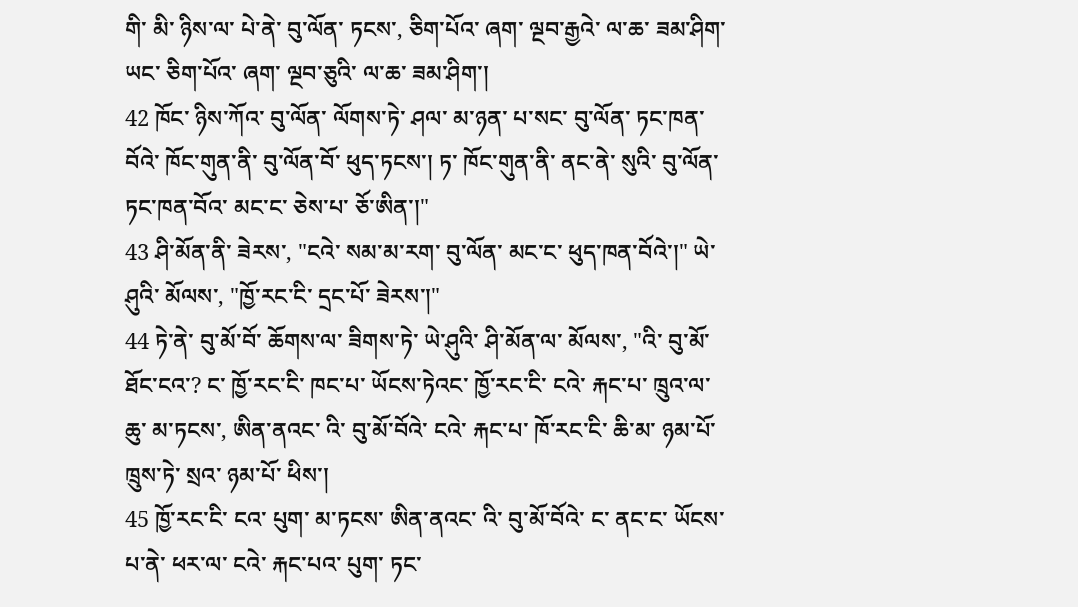གི་ མི་ ཉིས་ལ་ པེ་ནེ་ བུ་ལོན་ ཏངས་, ཅིག་པོའ་ ཞག་ ལྔབ་རྒྱའེ་ ལ་ཆ་ ཟམ་ཤིག་ ཡང་ ཅིག་པོའ་ ཞག་ ལྔབ་ཅུའི་ ལ་ཆ་ ཟམ་ཤིག་།
42 ཁོང་ ཉིས་ཀོའ་ བུ་ལོན་ ལོགས་ཏེ་ ཤལ་ མ་ཉན་ པ་སང་ བུ་ལོན་ ཏང་ཁན་བོའེ་ ཁོང་གུན་ནི་ བུ་ལོན་བོ་ ཕུད་ཏངས་། ཏ་ ཁོང་གུན་ནི་ ནང་ནེ་ སུའི་ བུ་ལོན་ ཏང་ཁན་བོའ་ མང་ང་ ཅེས་པ་ ཅོ་ཨིན་།"
43 ཤི་མོན་ནི་ ཟེརས་, "ངའེ་ སམ་མ་རག་ བུ་ལོན་ མང་ང་ ཕུད་ཁན་བོའེ་།" ཡེ་ཤུའི་ མོལས་, "ཁྱོ་རང་ངི་ དྲང་པོ་ ཟེརས་།"
44 ཏེ་ནེ་ བུ་མོ་བོ་ ཆོགས་ལ་ ཟིགས་ཏེ་ ཡེ་ཤུའི་ ཤི་མོན་ལ་ མོལས་, "འི་ བུ་མོ་ ཐོང་ངའ་? ང་ ཁྱོ་རང་ངི་ ཁང་པ་ ཡོངས་ཏེའང་ ཁྱོ་རང་ངི་ ངའེ་ རྐང་པ་ ཁྲུའ་ལ་ ཆུ་ མ་ཏངས་, ཨིན་ནའང་ འི་ བུ་མོ་བོའེ་ ངའེ་ རྐང་པ་ ཁོ་རང་ངི་ ཆི་མ་ ཉམ་པོ་ ཁྲུས་ཏེ་ སྲའ་ ཉམ་པོ་ ཕིས་།
45 ཁྱོ་རང་ངི་ ངའ་ པུག་ མ་ཏངས་ ཨིན་ནའང་ འི་ བུ་མོ་བོའེ་ ང་ ནང་ང་ ཡོངས་པ་ནེ་ ཕར་ལ་ ངའེ་ རྐང་པའ་ པུག་ ཏང་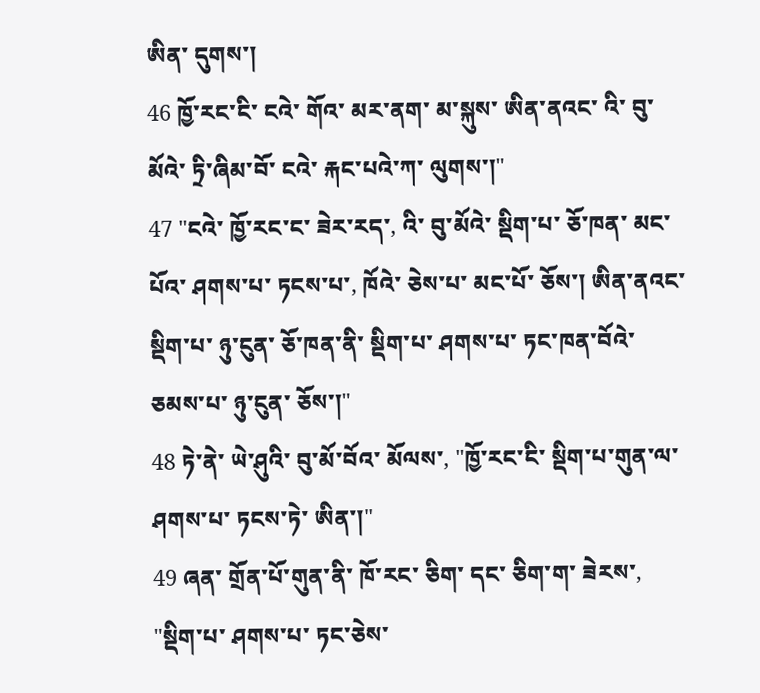ཨིན་ དུགས་།
46 ཁྱོ་རང་ངི་ ངའེ་ གོའ་ མར་ནག་ མ་སྐུས་ ཨིན་ནའང་ འི་ བུ་མོའེ་ ཏྲི་ཞིམ་བོ་ ངའེ་ རྐང་པའེ་ཀ་ ལུགས་།"
47 "ངའེ་ ཁྱོ་རང་ང་ ཟེར་རད་, འི་ བུ་མོའེ་ སྡིག་པ་ ཅོ་ཁན་ མང་པོའ་ ཤགས་པ་ ཏངས་པ་, ཁོའེ་ ཅེས་པ་ མང་པོ་ ཅོས་། ཨིན་ནའང་ སྡིག་པ་ ཉུ་ངུན་ ཅོ་ཁན་ནི་ སྡིག་པ་ ཤགས་པ་ ཏང་ཁན་བོའེ་ ཅམས་པ་ ཉུ་ངུན་ ཅོས་།"
48 ཏེ་ནེ་ ཡེ་ཤུའི་ བུ་མོ་བོའ་ མོལས་, "ཁྱོ་རང་ངི་ སྡིག་པ་གུན་ལ་ ཤགས་པ་ ཏངས་ཏེ་ ཨིན་།"
49 ཞན་ གྲོན་པོ་གུན་ནི་ ཁོ་རང་ ཅིག་ དང་ ཅིག་ག་ ཟེརས་, "སྡིག་པ་ ཤགས་པ་ ཏང་ཅེས་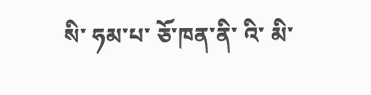སི་ ཧམ་པ་ ཅོ་ཁན་ནི་ འི་ མི་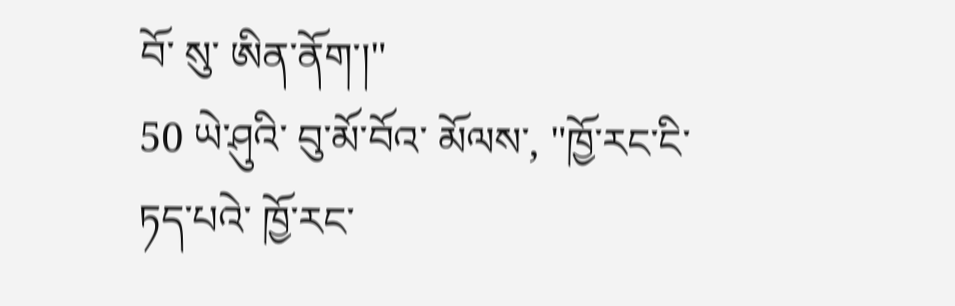བོ་ སུ་ ཨིན་ནོག་།"
50 ཡེ་ཤུའི་ བུ་མོ་བོའ་ མོལས་, "ཁྱོ་རང་ངི་ ཏད་པའེ་ ཁྱོ་རང་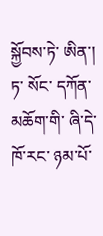སྐྱོབས་ཏེ་ ཨིན་། ཏ་ སོང་ དཀོན་མཆོག་གི་ ཞི་དེ་ ཁོ་རང་ ཉམ་པོ་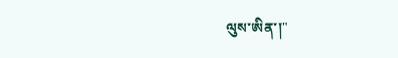ལུས་ཨིན་།"